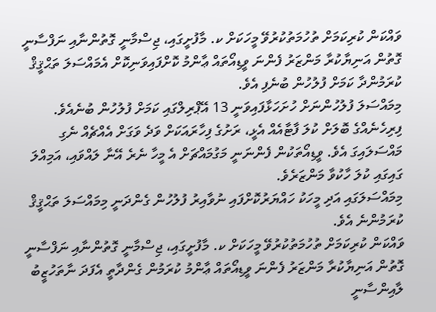ވައްކަން ކުރިކަމަށް ތުހުމަތުކުރުވޭ މީހަކަށް ކ. މާފުށީގައި، ޖިސްމާނީ ގޮތުންނާއި ނަފްސާނީ ގޮތުން އަނިޔާކުރާ މަންޒަރު ފެންނަ ވީޑިއޯތައް ޢާންމު ކޮށްފައިވަނިކޮށް އެމައްސަލަ ތަޙްޤީޤް ކުރަމުންދާ ކަމަށް ފުލުހުން ބުނެފި އެވެ.
މިމައްސަލަ ފުލުހުންނަށް ހުށަހަޅާފައިވަނީ 13 އޭޕްރިލްގައި ކަމަށް ފުލުހުން ބުނެއެވެ.
ފިރިހެނެއްގެ ބޮލަށް ކުލަ ފާޓާއެއް އެޅީ، ރަށުގެ ފިހާރައަކަށް ވަދެ ވަގަށް އެއްޗެއް ނެގި މައްސަލައިގަ އެވެ. ވީޑިއޯތަކުން ފެންނަނީ މަގުމައްޗަށް އެ މީހާ ނެރެ އޭނާ ލައްވައި، އަމިއްލަ ގައިގައި ކުލަ ހާކުވާ މަންޒަރެވެ.
މިމައްސަލަގައި އަދި މީހަކު ހައްޔަރުކޮށްފައި ނުވާއިރު ފުލުހުން ގެންދަނީ މިމައްސަލަ ތަޙްޤީޤް ކުރަމުންނެ އެވެ.
ވައްކަން ކުރިކަމަށް ތުހުމަތުކުރުވޭ މީހަކަށް ކ. މާފުށީގައި، ޖިސްމާނީ ގޮތުންނާއި ނަފްސާނީ ގޮތުން އަނިޔާކުރާ މަންޒަރު ފެންނަ ވީޑިއޯތައް ޢާންމު ކުރަމުން ގެންދާތީ އެފަދަ ނާތަހުޒީބު ލާއިންސާނީ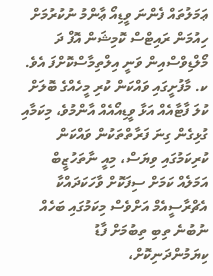ޢަމަލުތައް ފެންނަ ވީޑިއޯ ޢާންމު ނުކުރުމަށް ހިއުމަން ރައިޓްސް ކޮމިޝަން އޮފް ދަ މޯލްޑިވްސްއިން ވަނީ އިލްތިމާސްކޮށްފަ އެވެ.
ކ. މާފުށީގައި ވައްކަން ކުރި މީހެއްގެ ބޮލަށް ކުލަ ފާޓާއެއް އަޅާ ވީޑިއޯއެއް އާންމުވެ، މިކަމާއި ގުޅިގެން ގިނަ ފަރާތްތަކުން ވައްކަން ކުރިކަމުގައި ވިޔަސް، މިއީ ނާތަހުޒީބް އަމަލެއް ކަމަށް ސިފަކޮށް ވާހަކަދައްކާ އެޗްރާސީއެމް އަށްވެސް މިކަމުގައި ބަހެއް ނުބުނެ ތިބި ތިބުމަށް ފާޑު ކިޔަމުންދަނިކޮށް،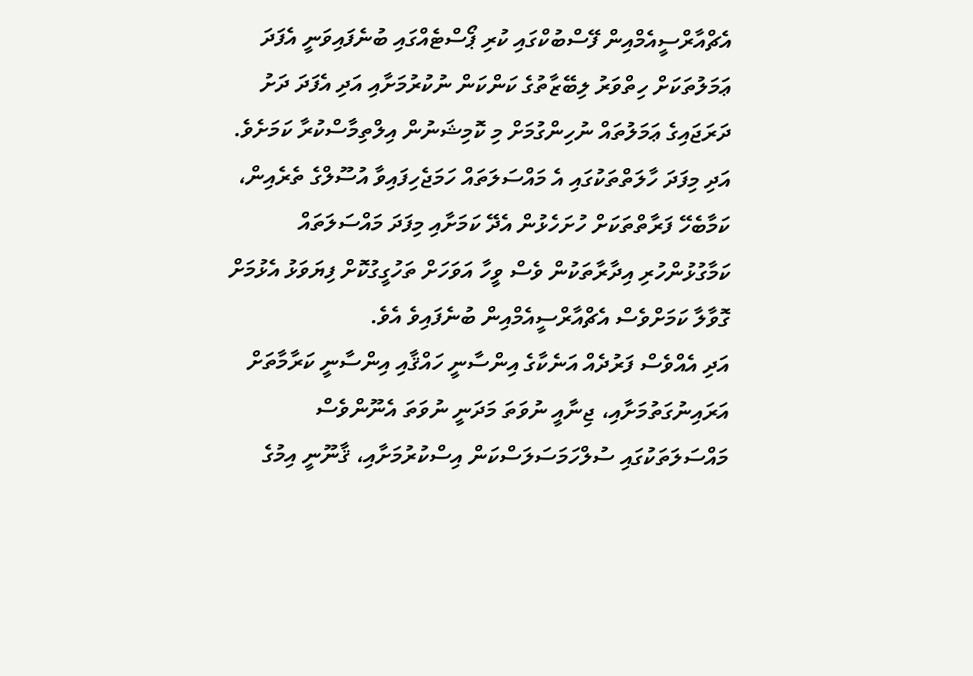އެޗްއާރްސީއެމްއިން ފޭސްބުކްގައި ކުރި ޕޯސްޓެއްގައި ބުނެފައިވަނީ އެފަދަ ޢަމަލުތަކަށް ހިތްވަރު ލިބޭޒާތުގެ ކަންކަން ނުކުރުމަށާއި އަދި އެފަދަ ދަށު ދަރަޖައިގެ ޢަމަލުތައް ނުހިންގުމަށް މި ކޮމިޝަނުން އިލްތިމާސްކުރާ ކަމަށެވެ.
އަދި މިފަދަ ހާލަތްތަކުގައި އެ މައްސަލަތައް ހަމަޖެހިފައިވާ އުސޫލްގެ ތެރެއިން، ކަމާބެހޭ ފަރާތްތަކަށް ހުށަހެޅުން އެދޭ ކަމަށާއި މިފަދަ މައްސަލަތައް ކަމާގުޅުންހުރި އިދާރާތަކުން ވެސް ވީހާ އަވަހަށް ތަހުގީގުކޮށް ފިޔަވަޅު އެޅުމަށް ގޮވާލާ ކަމަށްވެސް އެޗްއާރްސީއެމްއިން ބުނެފައިވެ އެވެ.
އަދި އެއްވެސް ފަރުދެއް އަނެކާގެ އިންސާނީ ހައްޤާއި އިންސާނީ ކަރާމާތަށް އަރައިނުގަތުމަށާއި، ޖިނާއީ ނުވަތަ މަދަނީ ނުވަތަ އެނޫންވެސް މައްސަލަތަކުގައި ސުލްހަމަސަލަސްކަން އިސްކުރުމަށާއި، ޤާނޫނީ އިމުގެ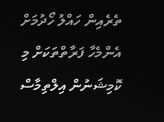ތެރެއިން ހައްލު ހޯދުމަށް އެންމެހާ ފަރާތްތަކަށް މި ކޮމިޝަނުން އިލްތިމާސް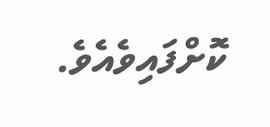ކޮށްފައިވެއެވެ.